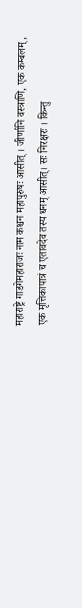महाराष्ट्रे गाडगेमहाराजः नाम कश्चन महापुरुषः आसीत् । जीर्णानि वस्त्राणि, एक कम्बलम्, एक मृत्तिकापात्रं च एतावदेव तस्य धनम् आसीत्। सः निरक्षरः । किन्तु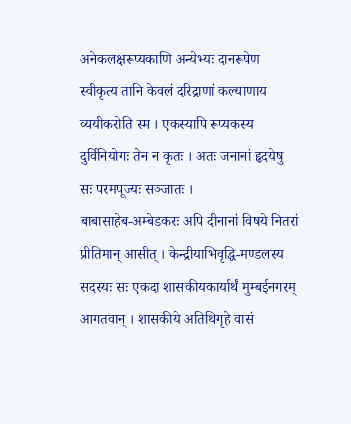अनेकलक्षरूप्यकाणि अन्येभ्यः दानरूपेण स्वीकृत्य तानि केवलं दरिद्राणां कल्याणाय व्ययीकरोति स्म । एकस्यापि रूप्यकस्य दुर्विनियोगः तेन न कृतः । अतः जनानां हृदयेषु सः परमपूज्यः सञ्जातः ।
बाबासाहेब-अम्बेडकरः अपि दीनानां विषये नितरां प्रीतिमान् आसीत् । केन्द्रीयाभिवृद्धि-मण्डलस्य सदस्यः सः एकदा शासकीयकार्यार्थं मुम्बईनगरम् आगतवान् । शासकीये अतिथिगृहे वासं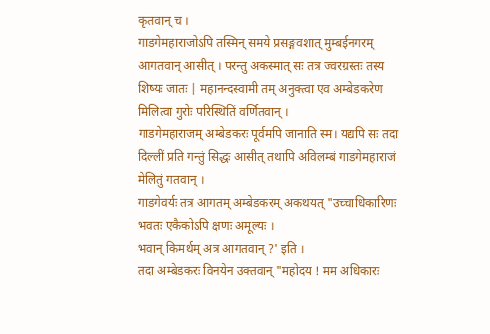कृतवान् च ।
गाडगेमहाराजोऽपि तस्मिन् समये प्रसङ्गवशात् मुम्बईनगरम् आगतवान् आसीत् । परन्तु अकस्मात् सः तत्र ज्वरग्रस्तः तस्य शिष्यः जातः | महानन्दस्वामी तम् अनुक्त्वा एव अम्बेडकरेण मिलित्वा गुरोः परिस्थितिं वर्णितवान् ।
गाडगेमहाराजम् अम्बेडकरः पूर्वमपि जानाति स्म। यद्यपि सः तदा दिल्लीं प्रति गन्तुं सिद्धः आसीत् तथापि अविलम्बं गाडगेमहाराजं मेलितुं गतवान् ।
गाडगेवर्यः तत्र आगतम् अम्बेडकरम् अकथयत् "उच्चाधिकारिणः भवतः एकैकोऽपि क्षणः अमूल्यः ।
भवान् किमर्थम् अत्र आगतवान् ?' इति ।
तदा अम्बेडकरः विनयेन उक्तवान् "महोदय ! मम अधिकारः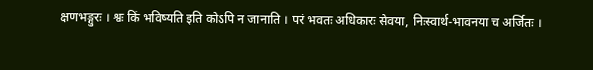क्षणभङ्गुरः । श्वः किं भविष्यति इति कोऽपि न जानाति । परं भवतः अधिकारः सेवया, निःस्वार्थ-भावनया च अर्जितः ।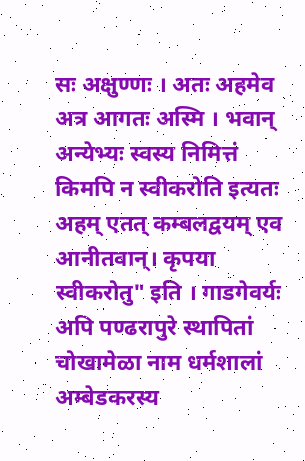सः अक्षुण्णः । अतः अहमेव अत्र आगतः अस्मि । भवान् अन्येभ्यः स्वस्य निमित्तं किमपि न स्वीकरोति इत्यतः अहम् एतत् कम्बलद्वयम् एव आनीतवान्। कृपया स्वीकरोतु" इति । गाडगेवर्यः अपि पण्ढरापुरे स्थापितां चोखामेळा नाम धर्मशालां अम्बेडकरस्य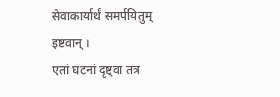सेवाकार्यार्थं समर्पयितुम् इष्टवान् ।
एतां घटनां दृष्ट्वा तत्र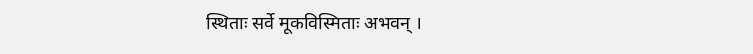स्थिताः सर्वे मूकविस्मिताः अभवन् ।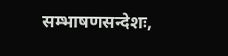सम्भाषणसन्देशः,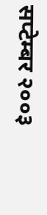सप्टेम्बर २००३